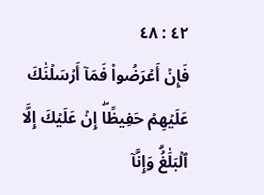٤٢ : ٤٨
فَإِنۡ أَعۡرَضُواْ فَمَآ أَرۡسَلۡنَٰكَ عَلَيۡهِمۡ حَفِيظًاۖ إِنۡ عَلَيۡكَ إِلَّا ٱلۡبَلَٰغُۗ وَإِنَّآ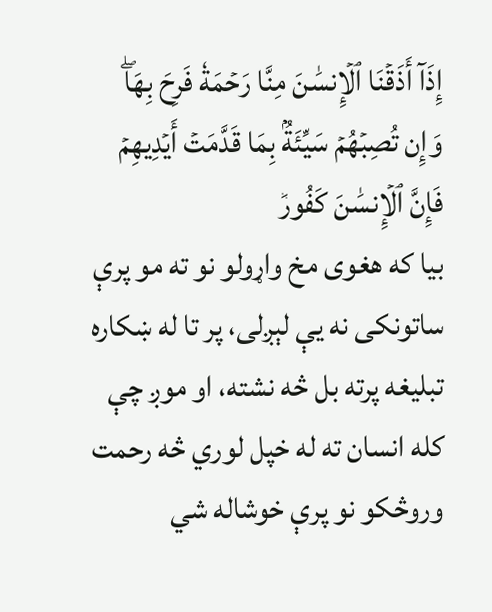إِذَآ أَذَقۡنَا ٱلۡإِنسَٰنَ مِنَّا رَحۡمَةٗ فَرِحَ بِهَاۖ وَإِن تُصِبۡهُمۡ سَيِّئَةُۢ بِمَا قَدَّمَتۡ أَيۡدِيهِمۡ فَإِنَّ ٱلۡإِنسَٰنَ كَفُورٞ
بيا كه هغوى مخ واړولو نو ته مو پرې ساتونكى نه يې لېږلى، پر تا له ښكاره تبليغه پرته بل څه نشته، او موږ چې كله انسان ته له خپل لوري څه رحمت وروڅكو نو پرې خوشاله شي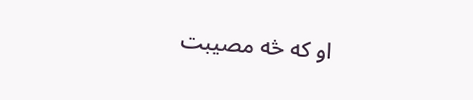او كه څه مصیبت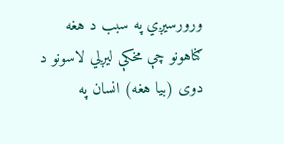ورورسیږي په سبب د هغه ګناهونو چې مخکې لیږلي لاسونو د دوی (بيا هغه) انسان په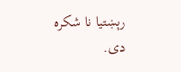رېښتيا نا شكره دى.